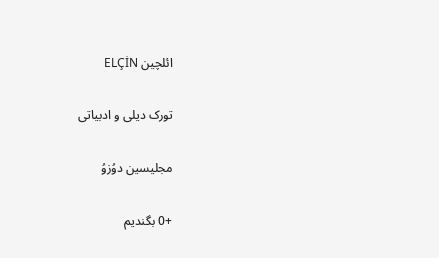ائلچین ELÇİN

تورک دیلی و ادبیاتی

مجلیسین دوُزوُ

+0 بگندیم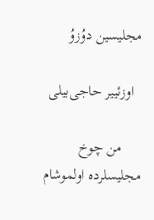مجلیسین دوُزوُ

  اوزئییر حاجی‌بیلی

     من چوخ مجلیسلرده اولموشام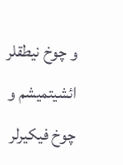و چوخ نیطقلر ائشیتمیشم و چوخ فیکیرلر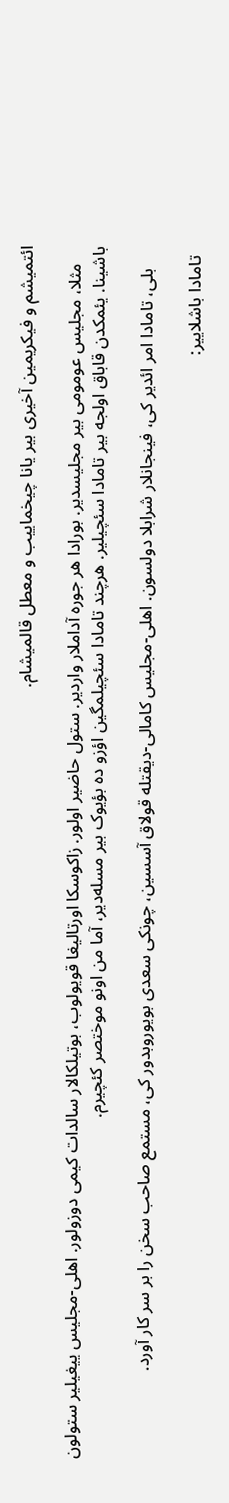ائتمیشم و فیکریمین آخیری بیر یانا چیخماییب و معطل قالمیشام.

    مثلا، مجلیس عومومی بیر مجلیسدیر. بورادا هر جوره آداملار واردیر. ستول حاضیر اولور. زاکوسکا اورتالیغا قویولوب، بوتیلکالار سالدات کیمی دوزولور. اهلی-مجلیس ییغیلیر ستولون باشینا. یئمکدن قاباق اولجه بیر تامادا سئچیلیر. هرچند تامادا سئچیلمگین اؤزو ده بؤیوک بیر مسله‌‌دیر، آما من اونو موختصر کئچیرم.

     بلی، تامادا امر ائدیر کی، فینجانلار شرابلا دولسون. اهلی-مجلیس کامالی-دیقتله قولاق آسسین، چونکی سعدی بویوروبدور کی، مستمع صاحب سخن را بر سر کار آورد.

  تامادا باشلاییر: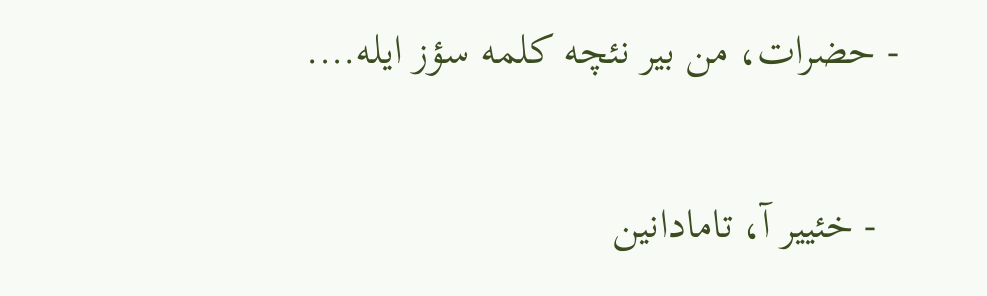- حضرات، من بیر نئچه کلمه سؤز ایله….

  - خئییر آ، تامادانین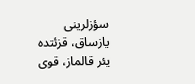سؤزلرینی یازساق، قزئتده یئر قالماز، قوی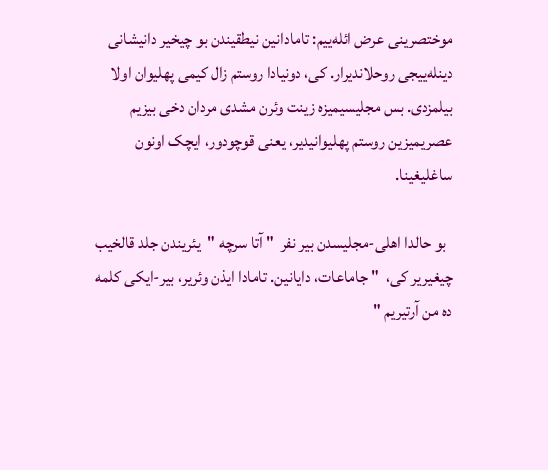موختصرینی عرض ائله‌ییم: تامادانین نیطقیندن بو چیخیر دانیشانی دینله‌ییجی روحلاندیرار. کی، دونیادا روستم زال کیمی پهلیوان اولا بیلمزدی. بس مجلیسیمیزه زینت وئرن مشدی مردان دخی بیزیم عصریمیزین روستم پهلیوانیدیر، یعنی قوچودور، ایچک اونون ساغلیغینا.

  بو حالدا اهلی-مجلیسدن بیر نفر  " آتا سرچه "  یئریندن جلد قالخیب چیغیریر کی،  " جاماعات، دایانین. تامادا ایذن وئریر، بیر-ایکی کلمه ده من آرتیریم "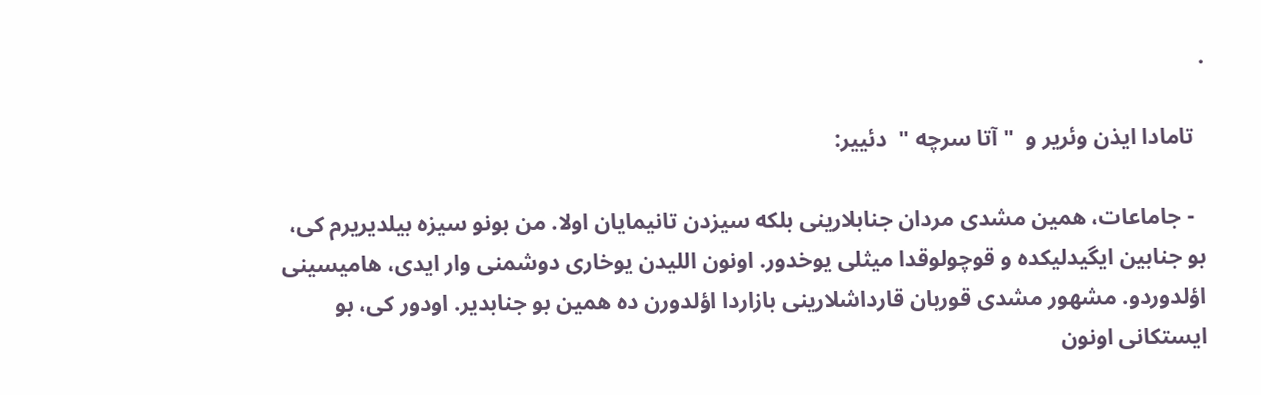.

  تامادا ایذن وئریر و  " آتا سرچه "  دئییر:

  - جاماعات، همین مشدی مردان جنابلارینی بلکه سیزدن تانیمایان اولا. من بونو سیزه بیلدیریرم کی، بو جنابین ایگیدلیکده و قوچولوقدا میثلی یوخدور. اونون اللیدن یوخاری دوشمنی وار ایدی، هامیسینی اؤلدوردو. مشهور مشدی قوربان قارداشلارینی بازاردا اؤلدورن ده همین بو جنابدیر. اودور کی، بو ایستکانی اونون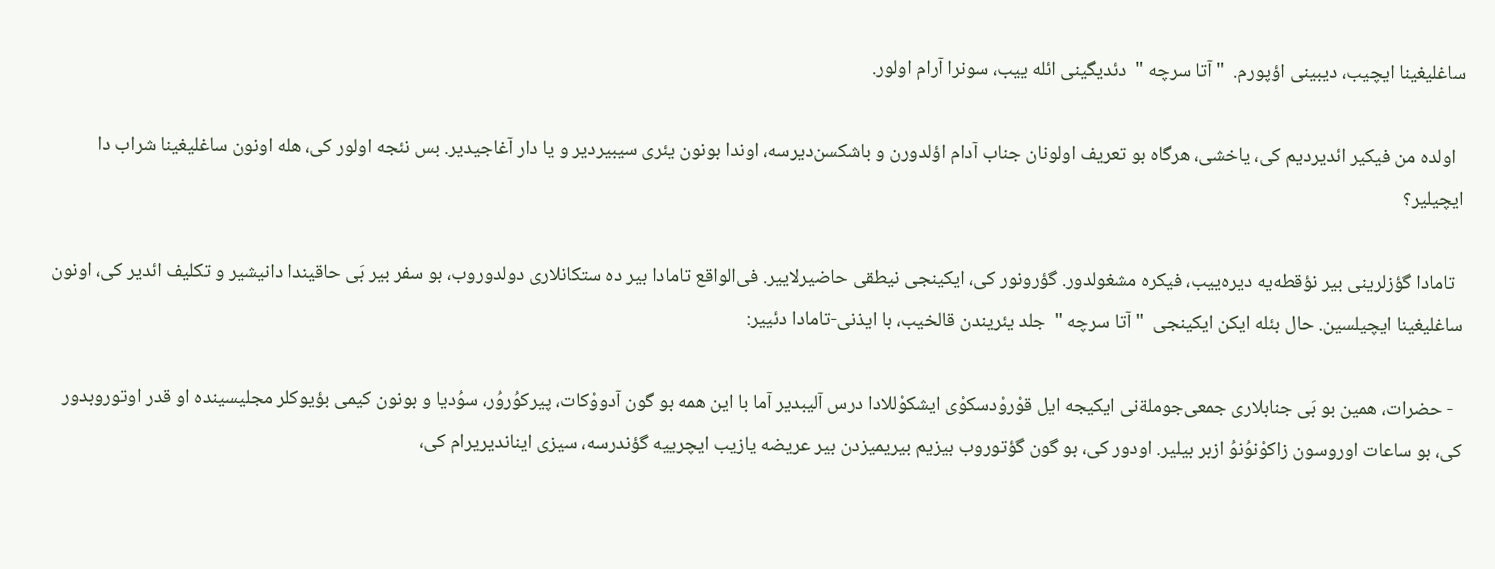ساغلیغینا ایچیب، دیبینی اؤپورم.  " آتا سرچه "  دئدیگینی ائله ییب، سونرا آرام اولور.

  اولده من فیکیر ائدیردیم کی، یاخشی، هرگاه بو تعریف اولونان جناب آدام اؤلدورن و باشکسن‌دیرسه، اوندا بونون یئری سیبیردیر و یا دار آغاجیدیر. بس نئجه اولور کی، هله اونون ساغلیغینا شراب دا ایچیلیر؟

  تامادا گؤزلرینی بیر نؤقطه‌یه دیره‌ییب، فیکره مشغولدور. گؤرونور کی، ایکینجی نیطقی حاضیرلاییر. فی‌الواقع تامادا بیر ده ستکانلاری دولدوروب، بو سفر بیر بَی حاقیندا دانیشیر و تکلیف ائدیر کی، اونون ساغلیغینا ایچیلسین. حال بئله ایکن ایکینجی  " آتا سرچه "  جلد یئریندن قالخیب، با ایذنی-تامادا دئییر:

  - حضرات، همین بو بَی جنابلاری جمعی‌جوملةنی ایکیجه ایل قوْروْدسکوْی ایشکوْللادا درس آلیبدیر آما با این همه بو گون آدووْکات، پیرکوُروُر، سوُدیا و بونون کیمی بؤیوکلر مجلیسینده او قدر اوتوروبدور کی، بو ساعات اوروسون زاکوْنوُنوُ ازبر بیلیر. اودور کی، بو گون گؤتوروب بیزیم بیریمیزدن بیر عریضه یازیب ایچرییه گؤندرسه، سیزی ایناندیریرام کی،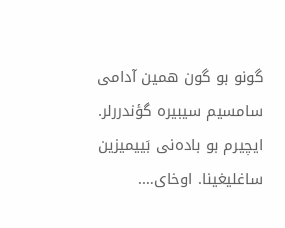گونو بو گون همین آدامی سامسیم سیبیره گؤندررلر. ایچیرم بو باده‌نی بَییمیزین ساغلیغینا. اوخای….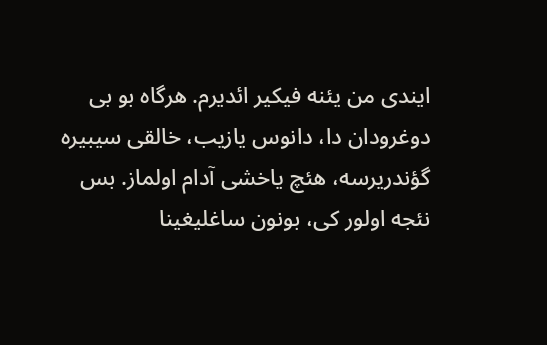ایندی من یئنه فیکیر ائدیرم. هرگاه بو بی دوغرودان دا، دانوس یازیب، خالقی سیبیره گؤندریرسه، هئچ یاخشی آدام اولماز. بس نئجه اولور کی، بونون ساغلیغینا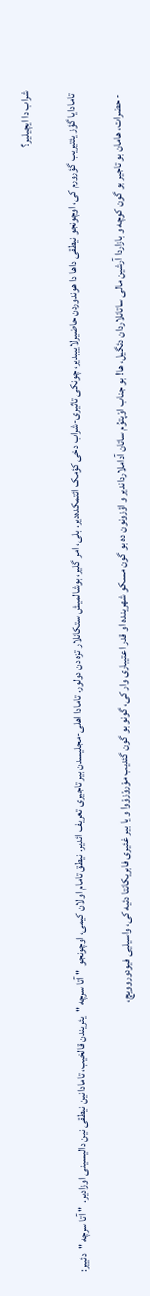شراب دا ایچیلیر؟

  تامادایا گؤز یئتیریب گؤرورم کی، اوچونجو نیطقی داها دا هوندوردن حاضیرلاییبدیر، چونکی تاثیری-شراب دخی کؤمک ائتمکده‌دیر. بلی، امر گلیر، بوشالمیش ستکانلار تزه دن دولور. تامادا اهلی-مجلیسدن بیر تاجیری تعریف ائدیر. نیطق تامام اولان کیمی، اوچونجو  " آتا سرچه "  یئریندن قالخیب، تامادانین نیطقی نین دالیسینی اوزادیر.  " آتا سرچه "  دئییر:

  - حضرات، هامان بو تاجیر بو گون کوچه و بازاردا آرشین مالی ساتانلاردان دئگیل، ها! بو جناب اوْپتوُم ساتان آداملارداندیر و اؤزونون ده بو گون مسکو شهرینده او قدر اعتیباری وار کی، گونو بو گون گئدیب موْروْزوْوا و یا بیر غئیری فابریکانتا دئیه کی، واسیلیی فیودوروویچ،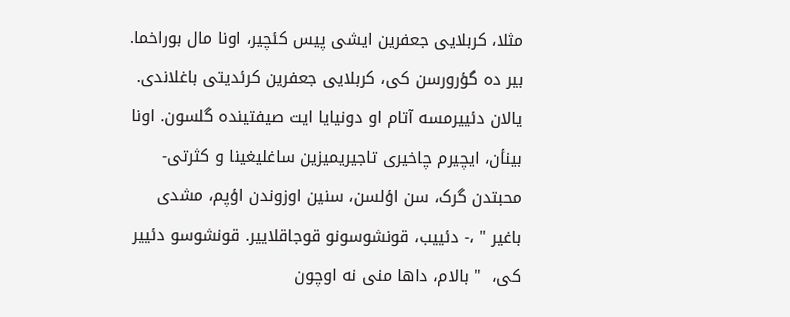مثلا، کربلایی جعفرین ایشی پیس کئچیر، اونا مال بوراخما. بیر ده گؤرورسن کی، کربلایی جعفرین کرئدیتی باغلاندی. یالان دئییرمسه آتام او دونیایا ایت صیفتینده گلسون. اونا بینأن، ایچیرم چاخیری تاجیریمیزین ساغلیغینا و کثرتی-محبتدن گرک، سن اؤلسن، سنین اوزوندن اؤپم، مشدی باغیر " ،- دئییب، قونشوسونو قوجاقلاییر. قونشوسو دئییر کی،  " بالام، داها منی نه اوچون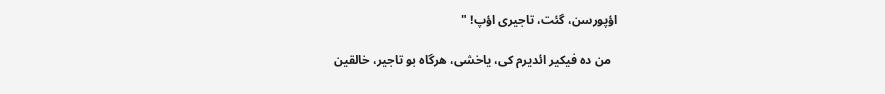اؤپورسن، گئت، تاجیری اؤپ! "

  من ده فیکیر ائدیرم کی، یاخشی، هرگاه بو تاجیر، خالقین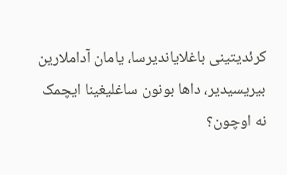کرئدیتینی باغلایاندیرسا، یامان آداملارین بیریسیدیر، داها بونون ساغلیغینا ایچمک نه اوچون؟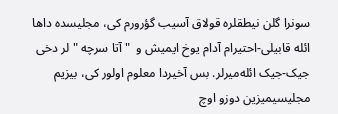سونرا گلن نیطقلره قولاق آسیب گؤرورم کی، مجلیسده داها ائله قابیلی-احتیرام آدام یوخ ایمیش و  " آتا سرچه " لر دخی جیک-جیک ائله‌میرلر. بس آخیردا معلوم اولور کی، بیزیم مجلیسیمیزین دوزو اوچ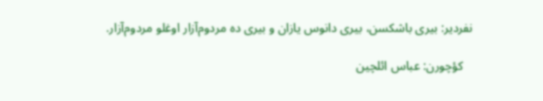نفردیر: بیری باشکسن، بیری دانوس یازان و بیری ده مردوم‌آزار اوغلو مردوم‌آزار.

   کؤچورن: عباس ائلچین